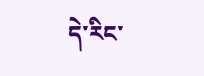དེ་རིང་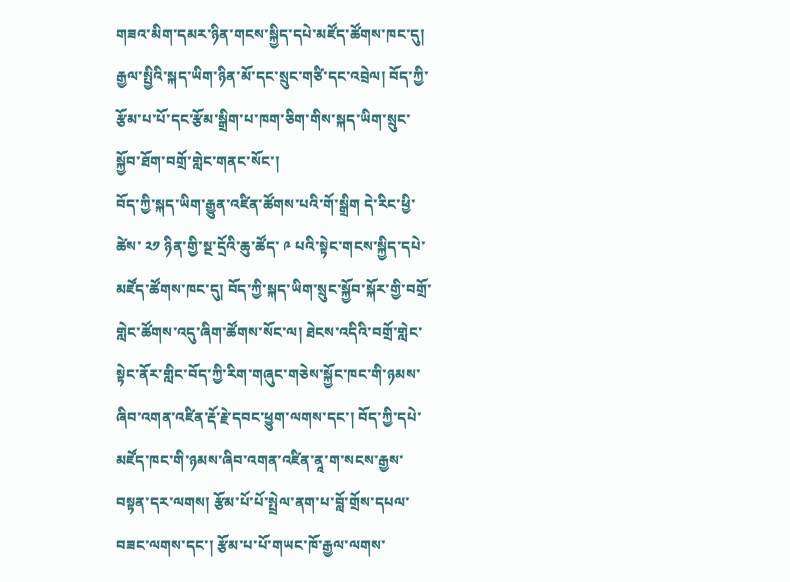གཟའ་མིག་དམར་ཉིན་གངས་སྐྱིད་དཔེ་མཛོད་ཚོགས་ཁང་དུ། རྒྱལ་སྤྱིའི་སྐད་ཡིག་ཉིན་མོ་དང་སྲུང་གཙི་དང་འབྲེལ། བོད་ཀྱི་རྩོམ་པ་པོ་དང་རྩོམ་སྒྲིག་པ་ཁག་ཅིག་གིས་སྐད་ཡིག་སྲུང་སྐྱོབ་ཐོག་བགྲོ་གླེང་གནང་སོང་།
བོད་ཀྱི་སྐད་ཡིག་རྒྱུན་འཛིན་ཚོགས་པའི་གོ་སྒྲིག དེ་རིང་ཕྱི་ཚེས་ ༢༡ ཉིན་གྱི་སྔ་དྲོའི་ཆུ་ཚོད་ ༩ པའི་སྟེང་གངས་སྐྱིད་དཔེ་མཛོད་ཚོགས་ཁང་དུ། བོད་ཀྱི་སྐད་ཡིག་སྲུང་སྐྱོབ་སྐོར་གྱི་བགྲོ་གླེང་ཚོགས་འདུ་ཞིག་ཚོགས་སོང་ལ། ཐེངས་འདིའི་བགྲོ་གླེང་སྟེང་ནོར་གླིང་བོད་ཀྱི་རིག་གཞུང་གཅེས་སྐྱོང་ཁང་གི་ཉམས་ཞིབ་འགན་འཛིན་རྡོ་རྗེ་དབང་ཕྱུག་ལགས་དང་། བོད་ཀྱི་དཔེ་མཛོད་ཁང་གི་ཉམས་ཞིབ་འགན་འཛིན་ནཱ་ག་སངས་རྒྱས་བསྟན་དར་ལགས། རྩོམ་པོ་པོ་སྤྲེལ་ནག་པ་བློ་གྲོས་དཔལ་བཟང་ལགས་དང་། རྩོམ་པ་པོ་གཡང་ཁོ་རྒྱལ་ལགས་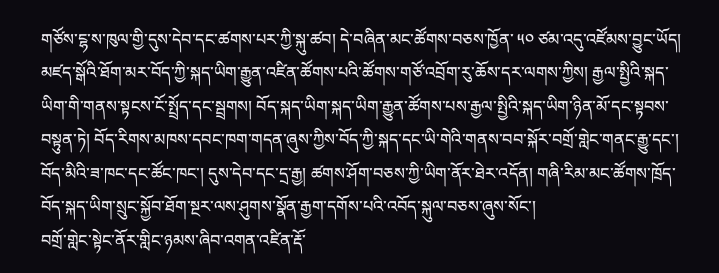གཙོས་ངྷ་ས་ཁུལ་གྱི་དུས་དེབ་དང་ཚགས་པར་ཀྱི་སྐུ་ཚབ། དེ་བཞིན་མང་ཚོགས་བཅས་ཁྱོན་ ༥༠ ཙམ་འདུ་འཛོམས་བྱུང་ཡོད།
མཛད་སྒོའི་ཐོག་མར་བོད་ཀྱི་སྐད་ཡིག་རྒྱུན་འཛིན་ཚོགས་པའི་ཚོགས་གཙོ་འབྲོག་རུ་ཆོས་དར་ལགས་ཀྱིས། རྒྱལ་སྤྱིའི་སྐད་ཡིག་གི་གནས་སྟངས་ངོ་སྤྲོད་དང་སྦྲགས། བོད་སྐད་ཡིག་སྐད་ཡིག་རྒྱུན་ཚོགས་པས་རྒྱལ་སྤྱིའི་སྐད་ཡིག་ཉིན་མོ་དང་སྟབས་བསྟུན་ཏེ། བོད་རིགས་མཁས་དབང་ཁག་གདན་ཞུས་ཀྱིས་བོད་ཀྱི་སྐད་དང་ཡི་གེའི་གནས་བབ་སྐོར་བགྲོ་གླེང་གནང་རྒྱུ་དང་། བོད་མིའི་ཟ་ཁང་དང་ཚོང་ཁང་། དུས་དེབ་དང་དྲ་རྒྱ། ཚགས་ཤོག་བཅས་ཀྱི་ཡིག་ནོར་ཐེར་འདོན། གཞི་རིམ་མང་ཚོགས་ཁྲོད་བོད་སྐད་ཡིག་སྲུང་སྐྱོབ་ཐོག་སྔར་ལས་ཤུགས་སྣོན་རྒྱག་དགོས་པའི་འབོད་སྐུལ་བཅས་ཞུས་སོང་།
བགྲོ་གླེང་སྟེང་ནོར་གླིང་ཉམས་ཞིབ་འགན་འཛིན་རྡོ་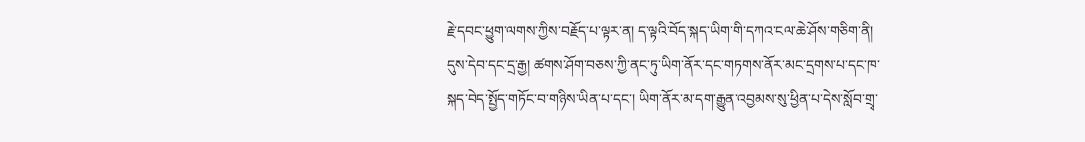རྗེ་དབང་ཕྱུག་ལགས་ཀྱིས་བརྗོད་པ་ལྟར་ན། ད་ལྟའི་བོད་སྐད་ཡིག་གི་དཀའ་ངལ་ཆེ་ཤོས་གཅིག་ནི། དུས་དེབ་དང་དྲ་རྒྱ། ཚགས་ཤོག་བཅས་ཀྱི་ནང་ཏུ་ཡིག་ནོར་དང་གཏགས་ནོར་མང་དྲགས་པ་དང་ཁ་སྐད་བེད་སྤྱོད་གཏོང་བ་གཉིས་ཡིན་པ་དང་། ཡིག་ནོར་མ་དག་རྒྱུན་འབྱམས་སུ་ཕྱིན་པ་དེས་སློབ་གྲྭ་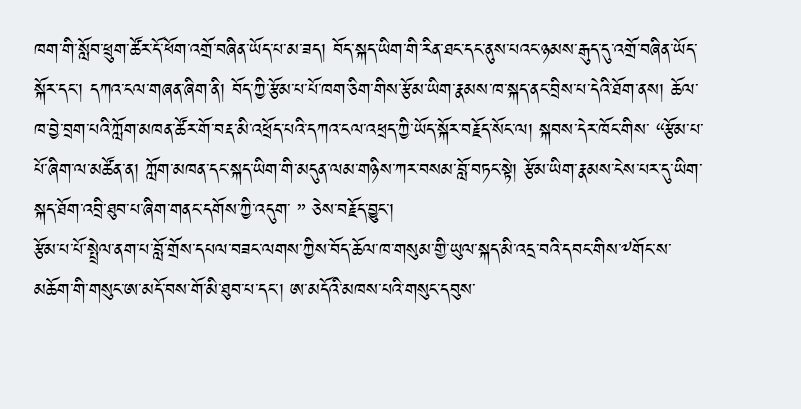ཁག་གི་སློབ་ཕྲུག་ཚོར་དོ་ཕོག་འགྲོ་བཞིན་ཡོད་པ་མ་ཟད། བོད་སྐད་ཡིག་གི་རིན་ཐང་དང་ནུས་པའང་ཉམས་རྒུད་དུ་འགྲོ་བཞིན་ཡོད་སྐོར་དང་། དཀའ་ངལ་གཞན་ཞིག་ནི། བོད་ཀྱི་རྩོམ་པ་པོ་ཁག་ཅིག་གིས་རྩོམ་ཡིག་རྣམས་ཁ་སྐད་ནང་བྲིས་པ་དེའི་ཐོག་ནས། ཆོལ་ཁ་བྱེ་བྲག་པའི་ཀློག་མཁན་ཚོར་གོ་བརྡ་མི་འཕྲོད་པའི་དཀའ་ངལ་འཕྲད་ཀྱི་ཡོད་སྐོར་བརྗོད་སོང་ལ། སྐབས་དེར་ཁོང་གིས་ “རྩོམ་པ་པོ་ཞིག་ལ་མཚོན་ན། ཀློག་མཁན་དང་སྐད་ཡིག་གི་མདུན་ལམ་གཉིས་ཀར་བསམ་བློ་བཏང་སྟེ། རྩོམ་ཡིག་རྣམས་ངེས་པར་དུ་ཡིག་སྐད་ཐོག་འབྲི་ཐུབ་པ་ཞིག་གནང་དགོས་ཀྱི་འདུག་ ” ཅེས་བརྗོད་བྱུང་།
རྩོམ་པ་པོ་སྤྲེལ་ནག་པ་བློ་གྲོས་དཔལ་བཟང་ལགས་ཀྱིས་བོད་ཆོལ་ཁ་གསུམ་གྱི་ཡུལ་སྐད་མི་འདྲ་བའི་དབང་གིས་༸གོང་ས་མཆོག་གི་གསུང་ཨ་མདོ་བས་གོ་མི་ཐུབ་པ་དང་། ཨ་མདོའི་མཁས་པའི་གསུང་དབུས་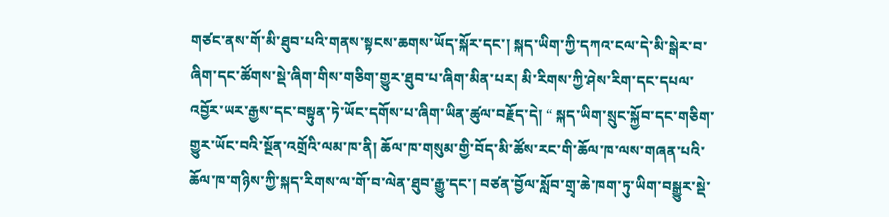གཙང་ནས་གོ་མི་ཐུབ་པའི་གནས་སྟངས་ཆགས་ཡོད་སྐོར་དང་། སྐད་ཡིག་ཀྱི་དཀའ་ངལ་དེ་མི་སྒེར་བ་ཞིག་དང་ཚོགས་སྡེ་ཞིག་གིས་གཅིག་གྱུར་ཐུབ་པ་ཞིག་མིན་པར། མི་རིགས་ཀྱི་ཤེས་རིག་དང་དཔལ་འབྱོར་ཡར་རྒྱས་དང་བསྟུན་ཏེ་ཡོང་དགོས་པ་ཞིག་ཡིན་ཚུལ་བརྗོད་དེ། “ སྐད་ཡིག་སྲུང་སྐྱོབ་དང་གཅིག་གྱུར་ཡོང་བའི་སྔོན་འགྲོའི་ལམ་ཁ་ནི། ཆོལ་ཁ་གསུམ་གྱི་བོད་མི་ཚོས་རང་གི་ཆོལ་ཁ་ལས་གཞན་པའི་ཆོལ་ཁ་གཉིས་ཀྱི་སྐད་རིགས་ལ་གོ་བ་ལེན་ཐུབ་རྒྱུ་དང་། བཙན་བྱོལ་སློབ་གྲྭ་ཆེ་ཁག་ཏུ་ཡིག་བསྒྱུར་སྡེ་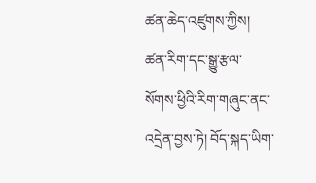ཚན་ཆེད་འཛུགས་ཀྱིས། ཚན་རིག་དང་སྒྱུ་རྩལ་སོགས་ཕྱིའི་རིག་གཞུང་ནང་འདྲེན་བྱས་ཏེ། བོད་སྐད་ཡིག་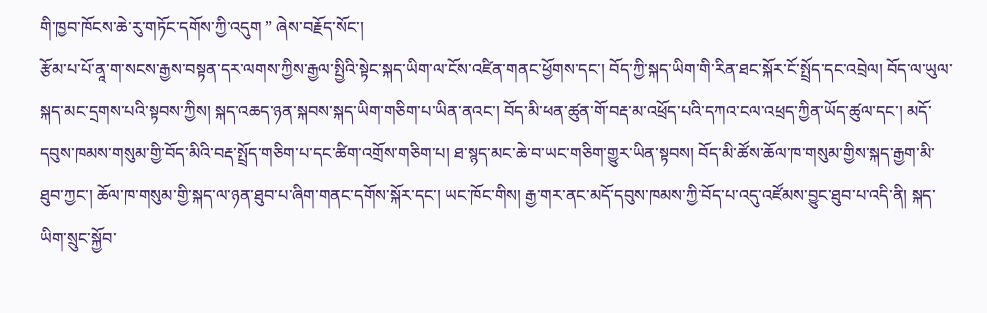གི་ཁྱབ་ཁོངས་ཆེ་རུ་གཏོང་དགོས་ཀྱི་འདུག ” ཞེས་བརྗོད་སོང་།
རྩོམ་པ་པོ་ནཱ་ག་སངས་རྒྱས་བསྟན་དར་ལགས་ཀྱིས་རྒྱལ་སྤྱིའི་སྟེང་སྐད་ཡིག་ལ་ངོས་འཛིན་གནང་ཕྱོགས་དང་། བོད་ཀྱི་སྐད་ཡིག་གི་རིན་ཐང་སྐོར་ངོ་སྤྲོད་དང་འབྲེལ། བོད་ལ་ཡུལ་སྐད་མང་དྲགས་པའི་སྟབས་ཀྱིས། སྐད་འཆད་ཉན་སྐབས་སྐད་ཡིག་གཅིག་པ་ཡིན་ནའང་། བོད་མི་ཕན་ཚུན་གོ་བརྡ་མ་འཕྲོད་པའི་དཀའ་ངལ་འཕྲད་ཀྱིན་ཡོད་ཚུལ་དང་། མདོ་དབུས་ཁམས་གསུམ་གྱི་བོད་མིའི་བརྡ་སྤྲོད་གཅིག་པ་དང་ཚིག་འགྲོས་གཅིག་པ། ཐ་སྙད་མང་ཆེ་བ་ཡང་གཅིག་གྱུར་ཡིན་སྟབས། བོད་མི་ཚོས་ཆོལ་ཁ་གསུམ་གྱིས་སྐད་རྒྱག་མི་ཐུབ་ཀྱང་། ཆོལ་ཁ་གསུམ་གྱི་སྐད་ལ་ཉན་ཐུབ་པ་ཞིག་གནང་དགོས་སྐོར་དང་། ཡང་ཁོང་གིས། རྒྱ་གར་ནང་མདོ་དབུས་ཁམས་ཀྱི་བོད་པ་འདུ་འཛོམས་བྱུང་ཐུབ་པ་འདི་ནི། སྐད་ཡིག་སྲུང་སྐྱོབ་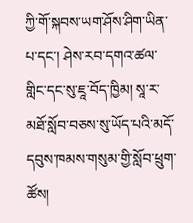ཀྱི་གོ་སྐབས་ཡག་ཤོས་ཤིག་ཡིན་པ་དང་། ཤེས་རབ་དགའ་ཚལ་གླིང་དང་སུ་ཇཱ་བོད་ཁྱིམ། སཱ་ར་མཐོ་སློབ་བཅས་སུ་ཡོད་པའི་མདོ་དབུས་ཁམས་གསུམ་གྱི་སློབ་ཕྲུག་ཚོས།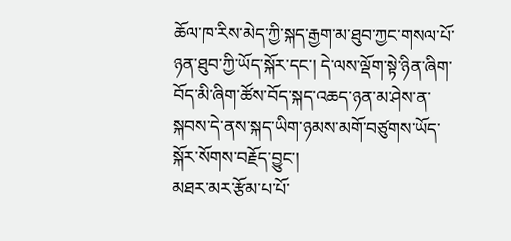ཆོལ་ཁ་རིས་མེད་ཀྱི་སྐད་རྒྱག་མ་ཐུབ་ཀྱང་གསལ་པོ་ཉན་ཐུབ་ཀྱི་ཡོད་སྐོར་དང་། དེ་ལས་ལྡོག་སྟེ་ཉིན་ཞིག་བོད་མི་ཞིག་ཚོས་བོད་སྐད་འཆད་ཉན་མ་ཤེས་ན་སྐབས་དེ་ནས་སྐད་ཡིག་ཉམས་མགོ་བཙུགས་ཡོད་སྐོར་སོགས་བརྗོད་བྱུང་།
མཐར་མར་རྩོམ་པ་པོ་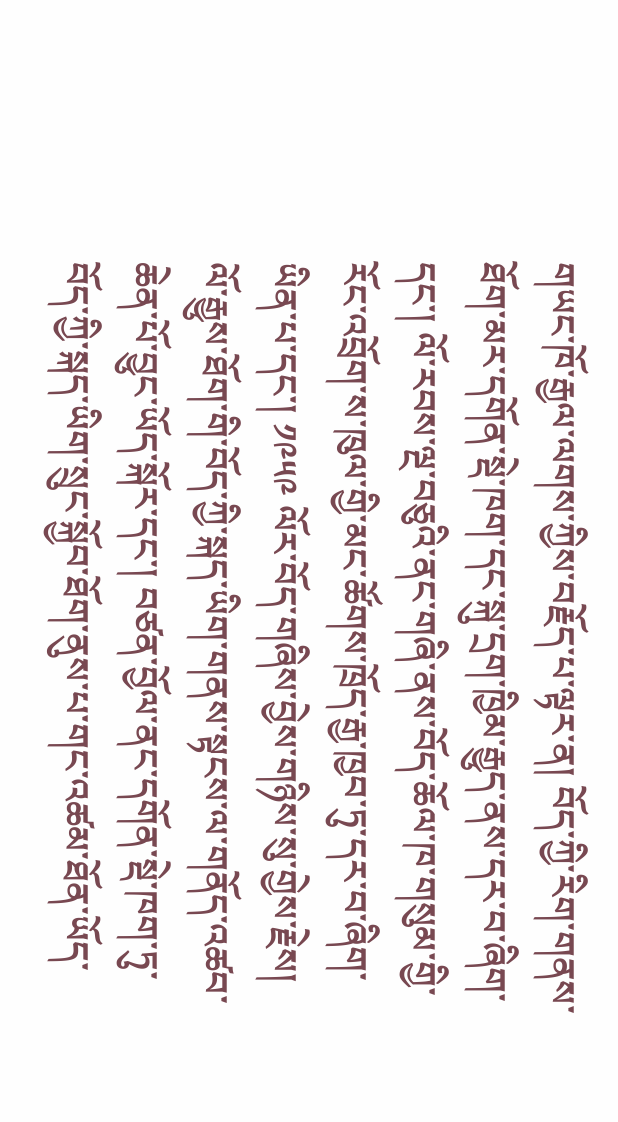གཡང་ཁོ་རྒྱལ་ལགས་ཀྱིས་བརྗོད་པ་ལྟར་ན། བོད་ཀྱི་རིག་གནས་ཐོག་མར་དགོན་སྡེ་ཁག་དང་སྐུ་དྲག་ཁྱིམ་རྒྱུད་ནས་དར་བ་ཞིག་དང་། ལོ་རབས་ལྔ་བཅུའི་ནང་གཞི་ནས་བོད་ཆོལ་ཁ་གསུམ་གྱི་རོང་འབྲོག་ས་ཁུལ་གྱི་མང་ཚོགས་ཁྲོད་རྒྱ་ཁྱབ་ཏུ་དར་བ་ཞིག་ཡིན་པ་དང་། ༡༩༥༩ ལོར་བོད་གཞིས་བྱེས་གཉིས་སུ་གྱེས་རྗེས། ལོ་རྒྱུས་ཐོག་གི་བོད་ཀྱི་སྐད་ཡིག་གནས་སྟངས་ལ་གནོད་འཚབ་ཆེན་པོ་བྱུང་ཡོད་སྐོར་དང་། བཙན་བྱོལ་ནང་དགོན་སྡེ་ཁག་ཏུ་བོད་ཀྱི་སྐད་ཡིག་སྲུང་སྐྱོབ་ཐོག་ནུས་པ་གང་འཚམ་ཐོན་ཡོད་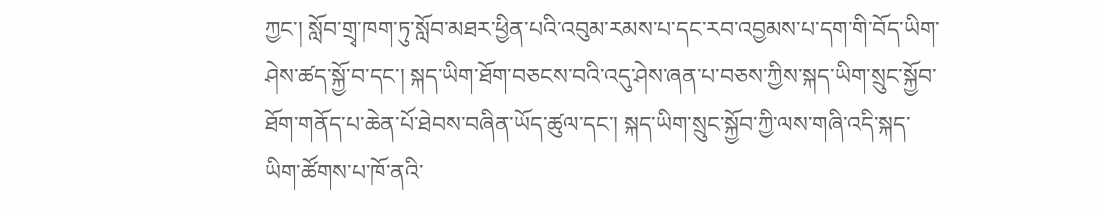ཀྱང་། སློབ་གྲྭ་ཁག་ཏུ་སློབ་མཐར་ཕྱིན་པའི་འབུམ་རམས་པ་དང་རབ་འབྱམས་པ་དག་གི་བོད་ཡིག་ཤེས་ཚད་སྐྱོ་བ་དང་། སྐད་ཡིག་ཐོག་བཅངས་བའི་འདུ་ཤེས་ཞན་པ་བཅས་ཀྱིས་སྐད་ཡིག་སྲུང་སྐྱོབ་ཐོག་གནོད་པ་ཆེན་པོ་ཐེབས་བཞིན་ཡོད་ཚུལ་དང་། སྐད་ཡིག་སྲུང་སྐྱོབ་ཀྱི་ལས་གཞི་འདི་སྐད་ཡིག་ཚོགས་པ་ཁོ་ནའི་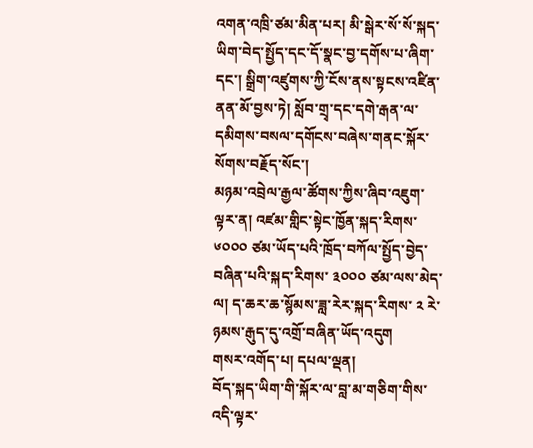འགན་འཁྲི་ཙམ་མིན་པར། མི་སྒེར་སོ་སོ་སྐད་ཡིག་བེད་སྤྱོད་དང་དོ་སྣང་བྱ་དགོས་པ་ཞིག་དང་། སྒྲིག་འཛུགས་ཀྱི་ངོས་ནས་སྟངས་འཛིན་ནན་མོ་བྱས་ཏེ། སློབ་གྲྭ་དང་དགེ་རྒན་ལ་དམིགས་བསལ་དགོངས་བཞེས་གནང་སྐོར་སོགས་བརྗོད་སོང་།
མཉམ་འབྲེལ་རྒྱལ་ཚོགས་ཀྱིས་ཞིབ་འཇུག་ལྟར་ན། འཛམ་གླིང་སྟེང་ཁྱོན་སྐད་རིགས་ ༦༠༠༠ ཙམ་ཡོད་པའི་ཁྲོད་བཀོལ་སྤྱོད་བྱེད་བཞིན་པའི་སྐད་རིགས་ ༣༠༠༠ ཙམ་ལས་མེད་ལ། ད་ཆར་ཆ་སྙོམས་ཟླ་རེར་སྐད་རིགས་ ༢ རེ་ཉམས་རྒུད་དུ་འགྲོ་བཞིན་ཡོད་འདུག
གསར་འགོད་པ། དཔལ་ལྡན།
བོད་སྐད་ཡིག་གི་སྐོར་ལ་བླ་མ་གཅིག་གིས་འདི་ལྟར་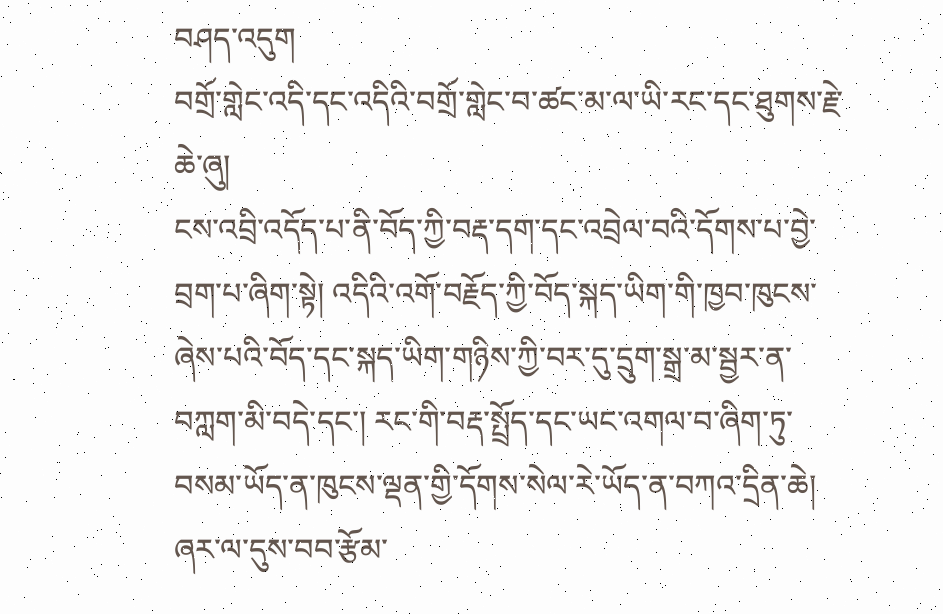བཤད་འདུག
བགྲོ་གླེང་འདི་དང་འདིའི་བགྲོ་གླེང་བ་ཚང་མ་ལ་ཡི་རང་དང་ཐུགས་རྗེ་ཆེ་ཞུ།
ངས་འབྲི་འདོད་པ་ནི་བོད་ཀྱི་བརྡ་དག་དང་འབྲེལ་བའི་དོགས་པ་བྱེ་བྲག་པ་ཞིག་སྟེ། འདིའི་འགོ་བརྗོད་ཀྱི་བོད་སྐད་ཡིག་གི་ཁྱབ་ཁུངས་ཞེས་པའི་བོད་དང་སྐད་ཡིག་གཉིས་ཀྱི་བར་དུ་དྲུག་སྒྲ་མ་སྦྱར་ན་བཀླག་མི་བདེ་དང་། རང་གི་བརྡ་སྤྲོད་དང་ཡང་འགལ་བ་ཞིག་ཏུ་བསམ་ཡོད་ན་ཁུངས་ལྡན་གྱི་དོགས་སེལ་རེ་ཡོད་ན་བཀའ་དྲིན་ཆེ།
ཞར་ལ་དུས་བབ་རྩོམ་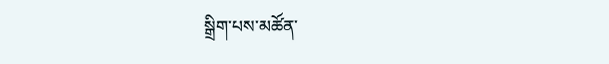སྒྲིག་པས་མཚོན་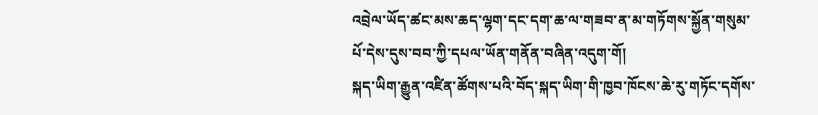འབྲེལ་ཡོད་ཚང་མས་ཆད་ལྷག་དང་དག་ཆ་ལ་གཟབ་ན་མ་གཏོགས་སྐྱོན་གསུམ་པོ་དེས་དུས་བབ་ཀྱི་དཔལ་ཡོན་གནོན་བཞིན་འདུག་གོ།
སྐད་ཡིག་རྒྱུན་འཛིན་ཚོགས་པའི་བོད་སྐད་ཡིག་གི་ཁྱབ་ཁོངས་ཆེ་རུ་གཏོང་དགོས་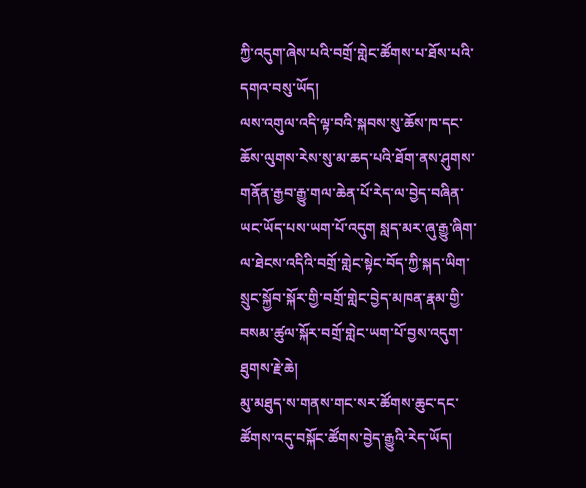ཀྱི་འདུག་ཞེས་པའི་བགྲོ་གླེང་ཚོགས་པ་ཐོས་པའི་དགའ་བསུ་ཡོད།
ལས་འགུལ་འདི་ལྟ་བའི་སྐབས་སུ་ཆོས་ཁ་དང་ཆོས་ལུགས་རེས་སུ་མ་ཆད་པའི་ཐོག་ནས་ཤུགས་གནོན་རྒྱབ་རྒྱུ་གལ་ཆེན་པོ་རེད་ལ་བྱེད་བཞིན་ཡང་ཡོད་པས་ཡག་པོ་འདུག སླད་མར་ཞུ་རྒྱུ་ཞིག་ལ་ཐེངས་འདིའི་བགྲོ་གླེང་སྟེང་བོད་ཀྱི་སྐད་ཡིག་སྲུང་སྐྱོབ་སྐོར་གྱི་བགྲོ་གླེང་བྱེད་མཁན་རྣམ་གྱི་བསམ་ཚུལ་སྐོར་བགྲོ་གླེང་ཡག་པོ་བྱས་འདུག་ཐུགས་རྗེ་ཆེ།
མུ་མཐུད་ས་གནས་གང་སར་ཚོགས་ཆུང་དང་ཚོགས་འདུ་བསྐོང་ཚོགས་བྱེད་རྒྱུའི་རེད་ཡོད།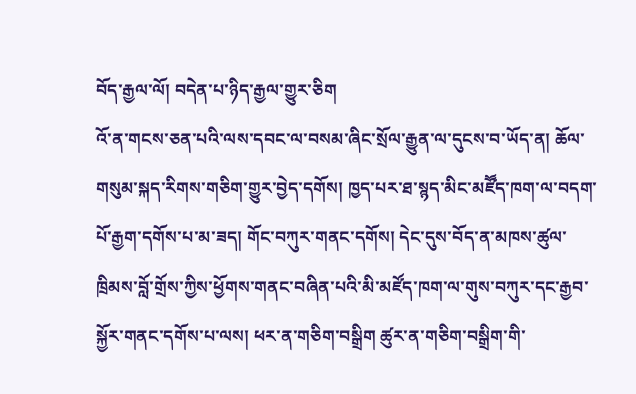བོད་རྒྱལ་ལོ། བདེན་པ་ཉིད་རྒྱལ་གྱུར་ཅིག
འོ་ན་གངས་ཅན་པའི་ལས་དབང་ལ་བསམ་ཞིང་སྲོལ་རྒྱུན་ལ་དུངས་བ་ཡོད་ན། ཆོལ་གསུམ་སྐད་རིགས་གཅིག་གྱུར་བྱེད་དགོས། ཁྱད་པར་ཐ་སྙད་མིང་མཛཽད་ཁག་ལ་བདག་པོ་རྒྱག་དགོས་པ་མ་ཟད། གོང་བཀུར་གནང་དགོས། དེང་དུས་བོད་ན་མཁས་ཚུལ་ཁྲིམས་བློ་གྲོས་ཀྱིས་ཕྱོགས་གནང་བཞིན་པའི་མི་མཛོད་ཁག་ལ་གུས་བཀུར་དང་རྒྱབ་སྐྱོར་གནང་དགོས་པ་ལས། ཕར་ན་གཅིག་བསྒྲིག ཚུར་ན་གཅིག་བསྒྲིག་གི་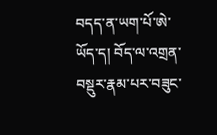བདད་ན་ཡག་པོ་ཨེ་ཡོད་ད། བོད་ལ་འགྲན་བསྡུར་རྣམ་པར་བཟུང་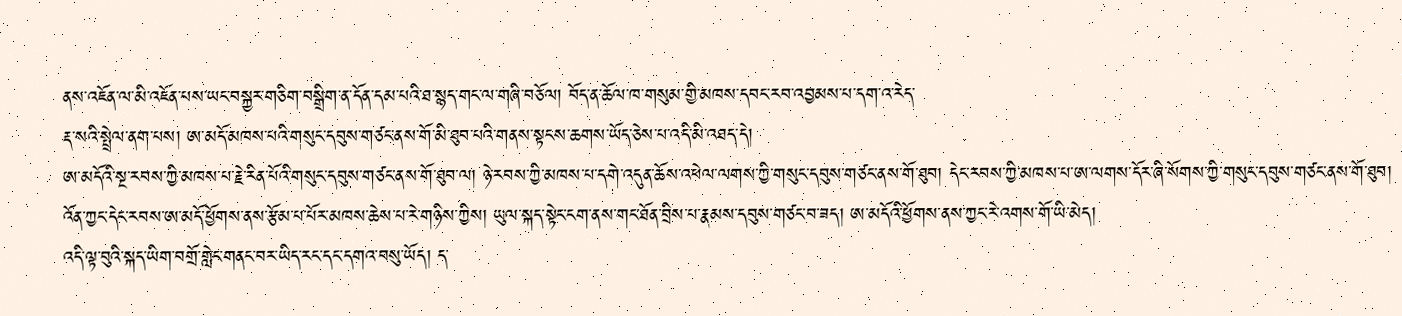ནས་འཇོན་ལ་མི་འཇོན་པས་ཡང་བསྐྱར་གཅིག་བསྒྲིག་ན་དོན་དམ་པའི་ཐ་སྙད་གང་ལ་གཞི་བཅོལ། བོད་ན་ཆོལ་ཁ་གསུམ་གྱི་མཁས་དབང་རབ་འབྱམས་པ་དག་འ་རེད་
རྡ་སའི་སྤྲེལ་ནག་པས། ཨ་མདོ་མཁས་པའི་གསུང་དབུས་གཙང་ནས་གོ་མི་ཐུབ་པའི་གནས་སྟངས་ཆགས་ཡོད་ཅེས་པ་འདི་མི་འཐད་དེ།
ཨ་མདོའི་སྔ་རབས་ཀྱི་མཁས་པ་རྗེ་རིན་པོའི་གསུང་དབུས་གཙང་ནས་གོ་ཐུབ་ལ། ཉེ་རབས་ཀྱི་མཁས་པ་དགེ་འདུན་ཆོས་འཕེལ་ལགས་ཀྱི་གསུང་དབུས་གཙང་ནས་གོ་ཐུབ། དེང་རབས་ཀྱི་མཁས་པ་ཨ་ལགས་དོར་ཞི་སོགས་ཀྱི་གསུང་དབུས་གཙང་ནས་གོ་ཐུབ།
འོན་ཀྱང་དེང་རབས་ཨ་མདོ་ཕྱོགས་ནས་རྩོམ་པ་པོར་མཁས་ཆེས་པ་རེ་གཉིས་ཀྱིས། ཡུལ་སྐད་སྟེང་ངག་ནས་གང་ཐོན་བྲིས་པ་རྣམས་དབུས་གཙང་བ་ཟད། ཨ་མདོའི་ཕྱོགས་ནས་ཀྱང་རེ་འགས་གོ་ཡི་མེད།
འདི་ལྟ་བུའི་སྐད་ཡིག་བགྲོ་གླེང་གནང་བར་ཡིད་རང་དང་དགའ་བསུ་ཡོད། ད་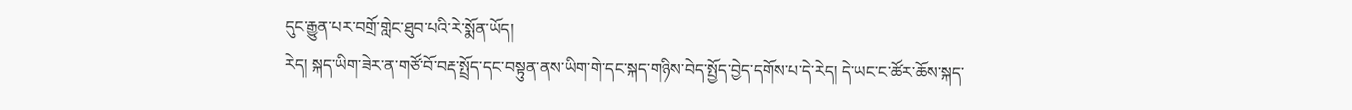དུང་རྒྱུན་པར་བགྲོ་གླེང་ཐུབ་པའི་རེ་སྨོན་ཡོད།
རེད། སྐད་ཡིག་ཟེར་ན་གཙོ་བོ་བརྡ་སྤྲོད་དང་བསྟུན་ནས་ཡིག་གེ་དང་སྐད་གཉིས་བེད་སྤྱོད་བྱེད་དགོས་པ་དེ་རེད། དེ་ཡང་ང་ཚོར་ཆོས་སྐད་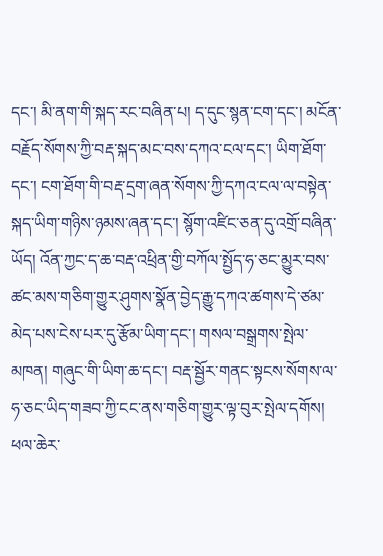དང་། མི་ནག་གི་སྐད་རང་བཞིན་པ། ད་དུང་སྙན་ངག་དང་། མངོན་བརྗོད་སོགས་ཀྱི་བརྡ་སྐད་མང་བས་དཀའ་ངལ་དང་། ཡིག་ཐོག་དང་། ངག་ཐོག་གི་བརྡ་དྲག་ཞན་སོགས་ཀྱི་དཀའ་ངལ་ལ་བསྟེན་སྐད་ཡིག་གཉིས་ཉམས་ཞན་དང་། སྙོག་འཛིང་ཅན་དུ་འགྲོ་བཞིན་ཡོད། འོན་ཀྱང་ད་ཆ་བརྡ་འཕྲིན་གྱི་བཀོལ་སྤྱོད་ཧ་ཅང་མྱུར་བས་ཚང་མས་གཅིག་གྱུར་ཤུགས་སྣོན་བྱེད་རྒྱུ་དཀའ་ཚགས་དེ་ཙམ་མེད་པས་ངེས་པར་དུ་རྩོམ་ཡིག་དང་། གསལ་བསྒྲགས་སྤེལ་མཁན། གཞུང་གི་ཡིག་ཆ་དང་། བརྡ་སྦྱོར་གནང་སྟངས་སོགས་ལ་ཧ་ཅང་ཡིད་གཟབ་ཀྱི་ངང་ནས་གཅིག་གྱུར་ལྟ་བུར་སྤེལ་དགོས།
ཕལ་ཆེར་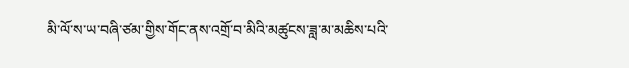མི་ལོ་ས་ཡ་བཞི་ཙམ་གྱིས་གོང་ནས་འགྲོ་བ་མིའི་མཚུངས་ཟླ་མ་མཆིས་པའི་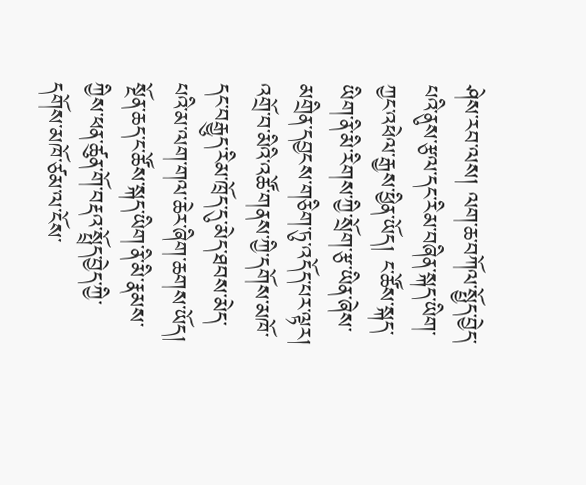ཤེས་རབ་ལས། ལག་ཆ་བཀོལ་སྤྱོད་བྱེད་པའི་ནུས་རྩལ་དང་རིམ་བཞིན་སྐད་ཡིག་ཀྱང་འཕེལ་རྒྱས་ཕྱིན་ཡོད། ང་ཚོས་སྐད་ཡིག་ནི་མི་རིགས་ཀྱི་སྲོག་རྩ་ཡིན་ཞེས་མགྲིན་དབྱངས་གཅིག་ཏུ་འདོད་པར་ལྟར། འགྲོ་བ་མིའི་འཚོ་གནས་ཀྱི་དགོས་མཁོ་དང་བརྒྱུད་རིམ་ཁྲོད་དུ་མེད་ཐབས་མེད་པའི་མ་ལག་གལ་ཆེར་ཞིག་ཆགས་ཡོད། སྔོན་ཆད་ང་ཚོས་སྐད་ཡིག་ནི་མི་རྣམས་ཀྱིས་ཕན་ཚུན་གོ་བརྡའ་སྤྲོད་བྱེད་ཀྱི་དགོས་མཁོ་ཙམ་ལ་ངོས་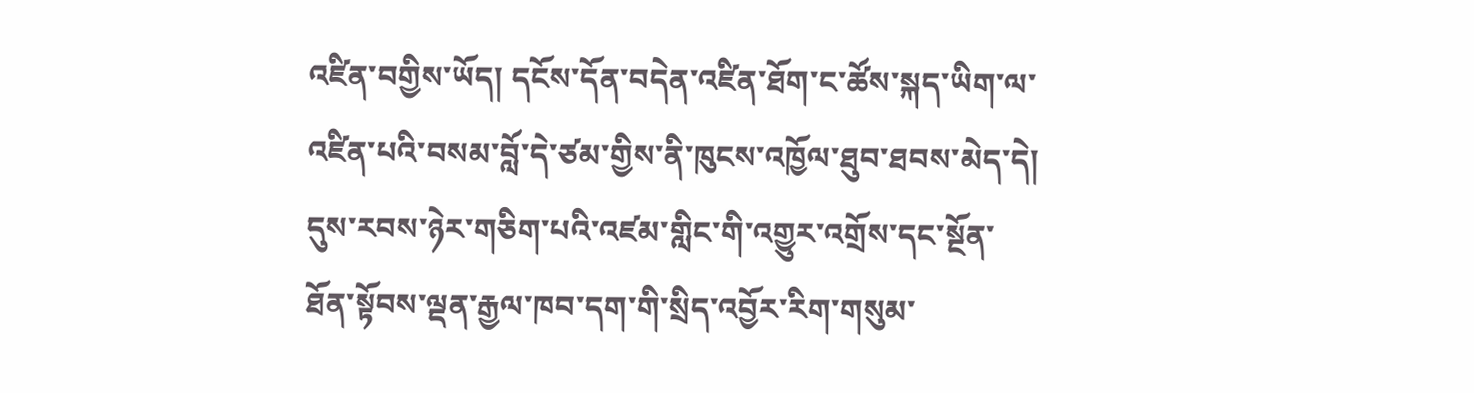འཛིན་བགྱིས་ཡོད། དངོས་དོན་བདེན་འཛིན་ཐོག་ང་ཚོས་སྐད་ཡིག་ལ་འཛིན་པའི་བསམ་བློ་དེ་ཙམ་གྱིས་ནི་ཁུངས་འཁྱོལ་ཐུབ་ཐབས་མེད་དེ། དུས་རབས་ཉེར་གཅིག་པའི་འཛམ་གླིང་གི་འགྱུར་འགྲོས་དང་སྔོན་ཐོན་སྟོབས་ལྡན་རྒྱལ་ཁབ་དག་གི་སྲིད་འབྱོར་རིག་གསུམ་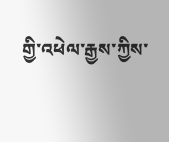གྱི་འཕེལ་རྒྱས་ཀྱིས་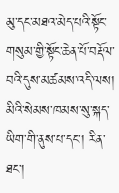མུ་དང་མཐའ་མེད་པའི་སྟོང་གསུམ་གྱི་སྟོང་ཆེན་པོ་བརྡོལ་བའི་དུས་མཚམས་འདི་ལས། མིའི་སེམས་ཁམས་སུ་སྐད་ཡིག་གི་ནུས་པ་དང་། རིན་ཐང་།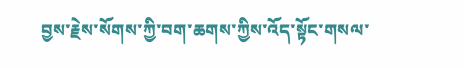བྱས་རྗེས་སོགས་ཀྱི་བག་ཆགས་ཀྱིས་འོད་སྟོང་གསལ་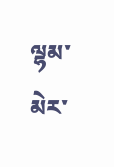ལྷམ་མེར་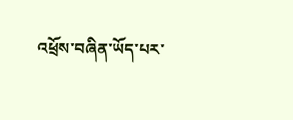འཕྲོས་བཞིན་ཡོད་པར་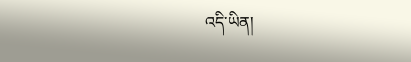འདི་ཡིན།